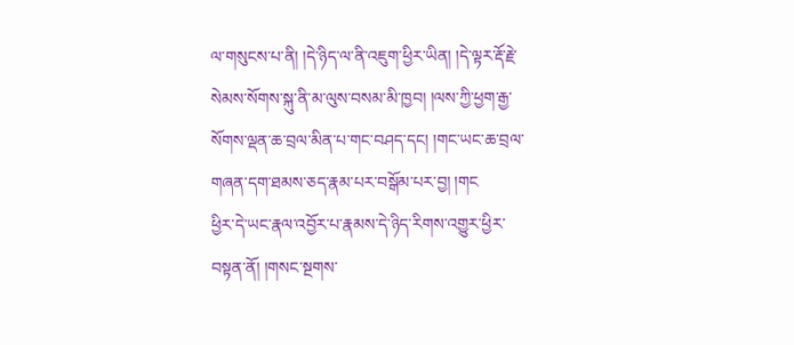ལ་གསུངས་པ་ནི། །དེ་ཉིད་ལ་ནི་འཇུག་ཕྱིར་ཡིན། །དེ་ལྟར་རྡོ་རྗེ་སེམས་སོགས་སྐུ་ནི་མ་ལུས་བསམ་མི་ཁྱབ། །ལས་ཀྱི་ཕྱག་རྒྱ་སོགས་ལྡན་ཆ་བྲལ་མིན་པ་གང་བཤད་དང། །གང་ཡང་ཆ་བྲལ་གཞན་དག་ཐམས་ཅད་རྣམ་པར་བསྒོམ་པར་བྱ། །གང
ཕྱིར་དེ་ཡང་རྣལ་འབྱོར་པ་རྣམས་དེ་ཉིད་རིགས་འགྱུར་ཕྱིར་བསྟན་ནོ། །གསང་སྔགས་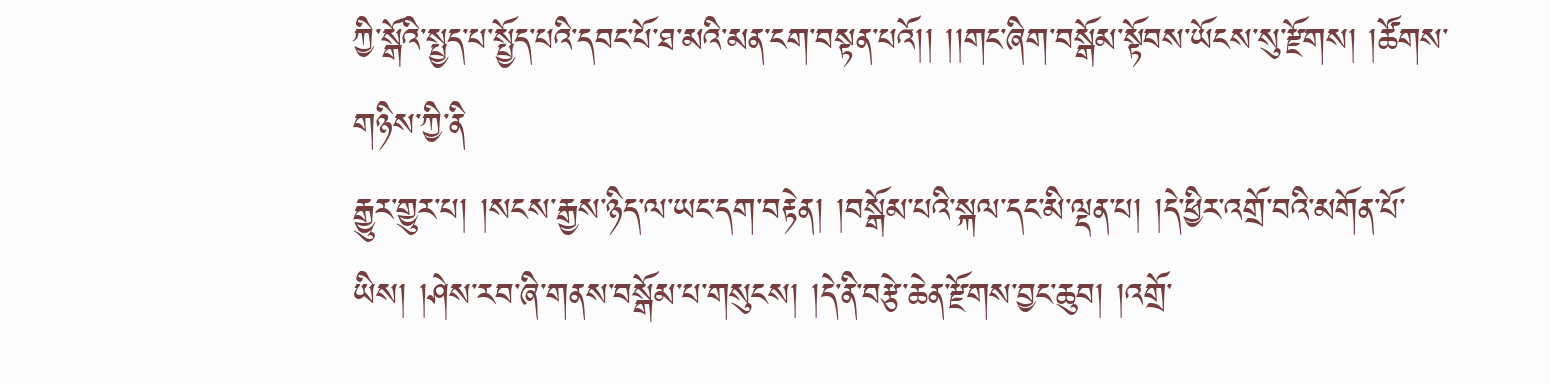ཀྱི་སྒོའི་སྤྱད་པ་སྤྱོད་པའི་དབང་པོ་ཐ་མའི་མན་ངག་བསྟན་པའོ།། །།གང་ཞིག་བསྒོམ་སྟོབས་ཡོངས་སུ་རྫོགས། །ཚོགས་གཉིས་ཀྱི་ནི
རྒྱུར་གྱུར་པ། །སངས་རྒྱས་ཉིད་ལ་ཡང་དག་བརྟེན། །བསྒོམ་པའི་སྐལ་དང་མི་ལྡན་པ། །དེ་ཕྱིར་འགྲོ་བའི་མགོན་པོ་ཡིས། །ཤེས་རབ་ཞི་གནས་བསྒོམ་པ་གསུངས། །དེ་ནི་བརྩེ་ཆེན་རྫོགས་བྱང་ཆུབ། །འགྲོ་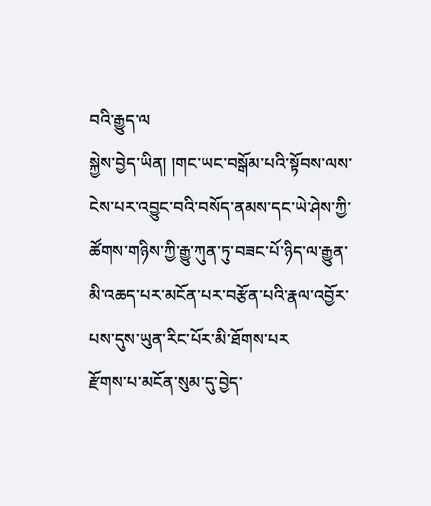བའི་རྒྱུད་ལ
སྐྱེས་བྱེད་ཡིན། །གང་ཡང་བསྒོམ་པའི་སྟོབས་ལས་ངེས་པར་འབྱུང་བའི་བསོད་ནམས་དང་ཡེ་ཤེས་ཀྱི་ཚོགས་གཉིས་ཀྱི་རྒྱུ་ཀུན་ཏུ་བཟང་པོ་ཉིད་ལ་རྒྱུན་མི་འཆད་པར་མངོན་པར་བརྩོན་པའི་རྣལ་འབྱོར་པས་དུས་ཡུན་རིང་པོར་མི་ཐོགས་པར
རྫོགས་པ་མངོན་སུམ་དུ་བྱེད་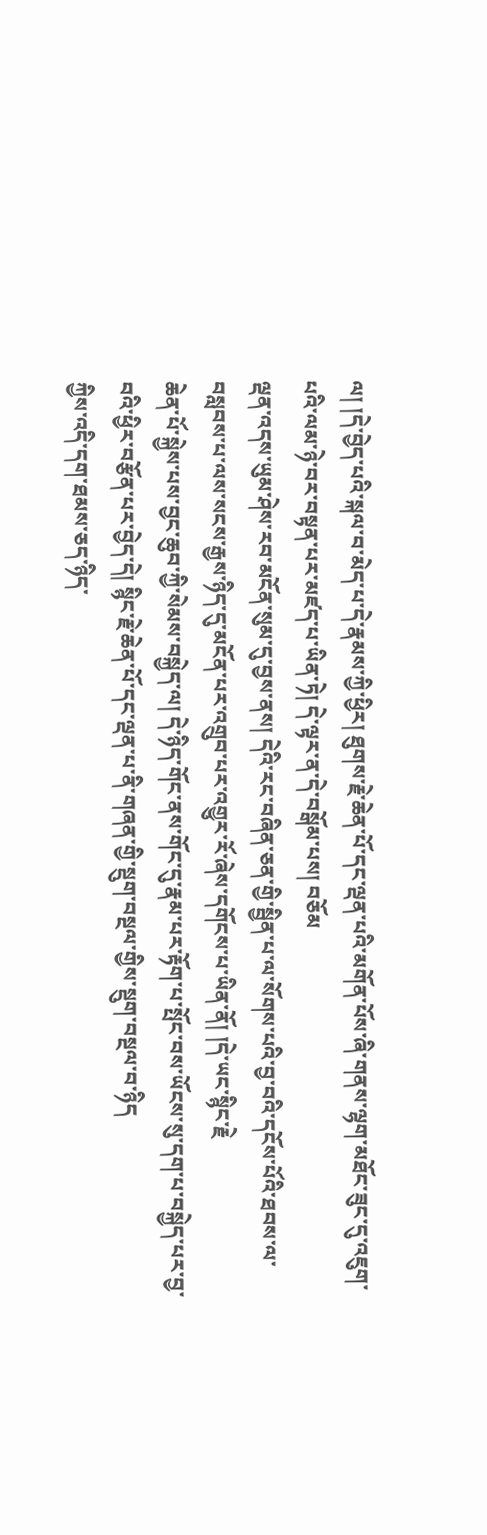ལ། །དེ་བྱེད་པའི་སྐལ་བ་མེད་པ་དེ་རྣམས་ཀྱི་ཕྱིར། ཐུགས་རྗེ་ཆེན་པོ་དང་ལྡན་པའི་མགོན་པོས་ཞི་གནས་ལྷག་མཐོང་ཟུང་དུ་འཇུག་པའི་ལམ་ཉེ་བར་བསྟན་པར་མཛད་པ་ཡིན་ཏེ། དེ་ལྟར་ན་དེ་བསྒོམ་པས། བཅོམ
ལྡན་འདས་ཡུམ་ཤེས་རབ་མངོན་སུམ་དུ་བྱས་ནས། དེའི་རང་བཞིན་ཅན་གྱི་སྦྱིན་པ་ལ་སོགས་པའི་བྱ་བའི་དངོས་པོའི་ཐབས་ལ་བསླབས་པ་ལས་སངས་རྒྱས་ཉིད་དུ་མངོན་པར་འགྲུབ་པར་འགྱུར་རོ་ཞེས་དགོངས་པ་ཡིན་ནོ། །དེ་ཡང་སྙིང་རྗེ
ཆེན་པོ་སྐྱེས་པས་བྱང་ཆུབ་ཀྱི་སེམས་བསྐྱེད་ལ། དེ་ཉིད་གོང་ནས་གོང་དུ་རྣམ་པར་རྟོག་པ་སྤོང་བས་ཡོངས་སུ་དག་པ་བསྐྱེད་པར་བྱ་བའི་ཕྱིར་བརྩོན་པར་བྱེད་དེ། སྙིང་རྗེ་ཆེན་པོ་དང་ལྡན་པ་ནི་གཞན་གྱི་སྡུག་བསྔལ་གྱིས་སྡུག་བསྔལ་བ་ཉིད
ཀྱིས་འདི་དག་ཐམས་ཅད་ཉིད་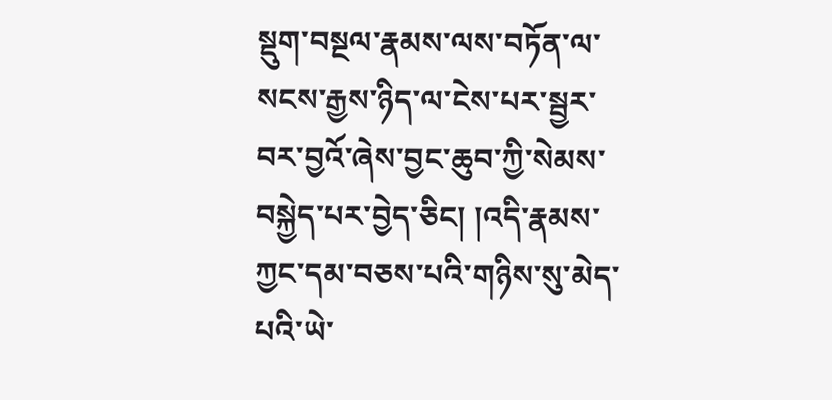སྡུག་བསྔལ་རྣམས་ལས་བཏོན་ལ་སངས་རྒྱས་ཉིད་ལ་ངེས་པར་སྦྱར་བར་བྱའོ་ཞེས་བྱང་ཆུབ་ཀྱི་སེམས་བསྐྱེད་པར་བྱེད་ཅིང། །འདི་རྣམས་ཀྱང་དམ་བཅས་པའི་གཉིས་སུ་མེད་པའི་ཡེ་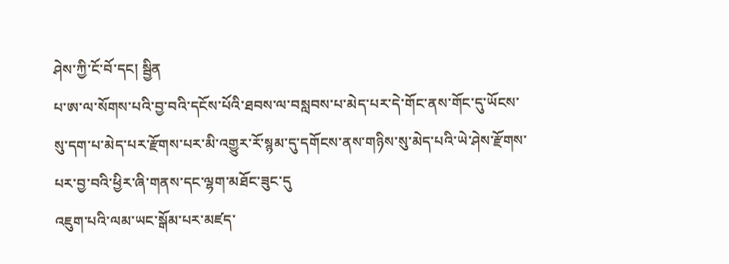ཤེས་ཀྱི་ངོ་བོ་དང། སྦྱིན
པ་ཨ་ལ་སོགས་པའི་བྱ་བའི་དངོས་པོའི་ཐབས་ལ་བསླབས་པ་མེད་པར་དེ་གོང་ནས་གོང་དུ་ཡོངས་སུ་དག་པ་མེད་པར་རྫོགས་པར་མི་འགྱུར་རོ་སྙམ་དུ་དགོངས་ནས་གཉིས་སུ་མེད་པའི་ཡེ་ཤེས་རྫོགས་པར་བྱ་བའི་ཕྱིར་ཞི་གནས་དང་ལྷག་མཐོང་ཟུང་དུ
འཇུག་པའི་ལམ་ཡང་སྒོམ་པར་མཛད་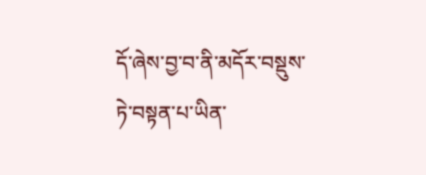དོ་ཞེས་བྱ་བ་ནི་མདོར་བསྡུས་ཏེ་བསྟན་པ་ཡིན་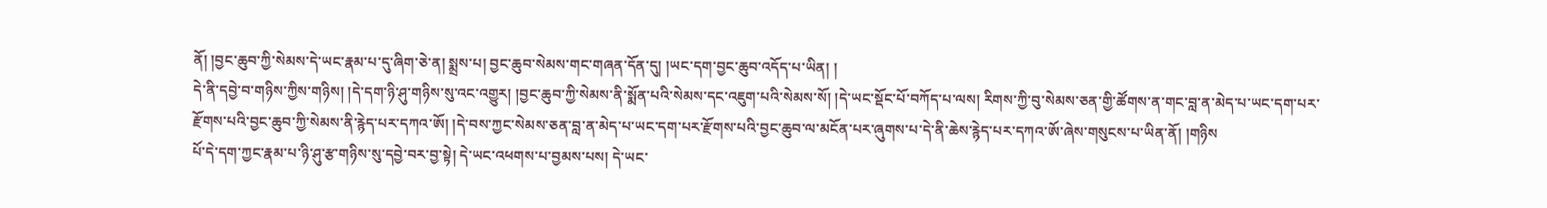ནོ། །བྱང་ཆུབ་ཀྱི་སེམས་དེ་ཡང་རྣམ་པ་དུ་ཞིག་ཅེ་ན། སྨྲས་པ། བྱང་ཆུབ་སེམས་གང་གཞན་དོན་དུ། །ཡང་དག་བྱང་ཆུབ་འདོད་པ་ཡིན། །
དེ་ནི་དབྱེ་བ་གཉིས་ཀྱིས་གཉིས། །དེ་དག་ཉི་ཤུ་གཉིས་སུ་འང་འགྱུར། །བྱང་ཆུབ་ཀྱི་སེམས་ནི་སྨོན་པའི་སེམས་དང་འཇུག་པའི་སེམས་སོ། །དེ་ཡང་སྡོང་པོ་བཀོད་པ་ལས། རིགས་ཀྱི་བུ་སེམས་ཅན་གྱི་ཚོགས་ན་གང་བླ་ན་མེད་པ་ཡང་དག་པར་
རྫོགས་པའི་བྱང་ཆུབ་ཀྱི་སེམས་ནི་རྙེད་པར་དཀའ་ཨོ། །དེ་བས་ཀྱང་སེམས་ཅན་བླ་ན་མེད་པ་ཡང་དག་པར་རྫོགས་པའི་བྱང་ཆུབ་ལ་མངོན་པར་ཞུགས་པ་དེ་ནི་ཆེས་རྙེད་པར་དཀའ་ཨོ་ཞེས་གསུངས་པ་ཡིན་ནོ། །གཉིས
པོ་དེ་དག་ཀྱང་རྣམ་པ་ཉི་ཤུ་རྩ་གཉིས་སུ་དབྱེ་བར་བྱ་སྟེ། དེ་ཡང་འཕགས་པ་བྱམས་པས། དེ་ཡང་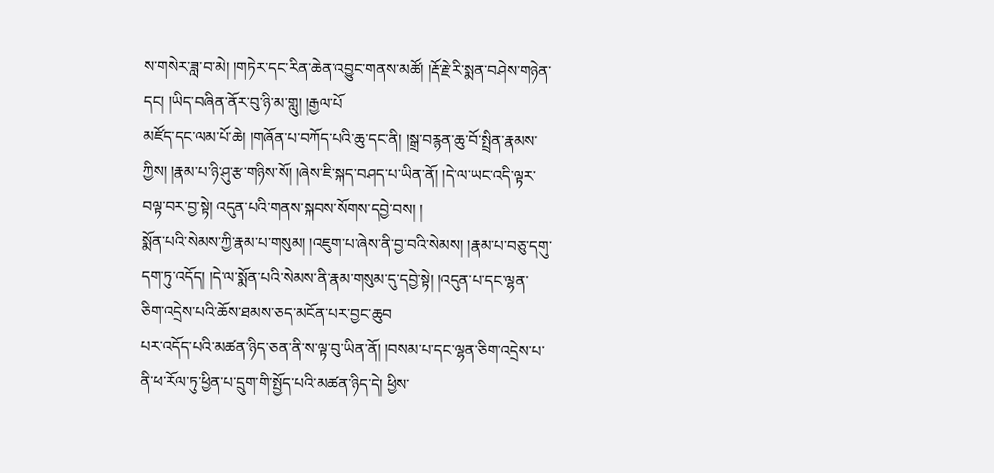ས་གསེར་ཟླ་བ་མེ། །གཏེར་དང་རིན་ཆེན་འབྱུང་གནས་མཚོ། །རྡོ་རྗེ་རི་སྨན་བཤེས་གཉེན་དང། །ཡིད་བཞིན་ནོར་བུ་ཉི་མ་གླུ། །རྒྱལ་པོ
མཛོད་དང་ལམ་པོ་ཆེ། །གཞོན་པ་བཀོད་པའི་ཆུ་དང་ནི། །སྒྲ་བརྙན་ཆུ་བོ་སྤྲིན་རྣམས་ཀྱིས། །རྣམ་པ་ཉི་ཤུ་རྩ་གཉིས་སོ། །ཞེས་ཇི་སྐད་བཤད་པ་ཡིན་ནོ། །དེ་ལ་ཡང་འདི་ལྟར་བལྟ་བར་བྱ་སྟེ། འདུན་པའི་གནས་སྐབས་སོགས་དབྱེ་བས། །
སྨོན་པའི་སེམས་ཀྱི་རྣམ་པ་གསུམ། །འཇུག་པ་ཞེས་ནི་བྱ་བའི་སེམས། །རྣམ་པ་བཅུ་དགུ་དག་ཏུ་འདོད། །དེ་ལ་སྨོན་པའི་སེམས་ནི་རྣམ་གསུམ་དུ་དབྱེ་སྟེ། །འདུན་པ་དང་ལྷན་ཅིག་འདྲེས་པའི་ཆོས་ཐམས་ཅད་མངོན་པར་བྱང་ཆུབ
པར་འདོད་པའི་མཚན་ཉིད་ཅན་ནི་ས་ལྟ་བུ་ཡིན་ནོ། །བསམ་པ་དང་ལྷན་ཅིག་འདྲེས་པ་ནི་ཕ་རོལ་ཏུ་ཕྱིན་པ་དྲུག་གི་སྤྱོད་པའི་མཚན་ཉིད་དེ། ཕྱིས་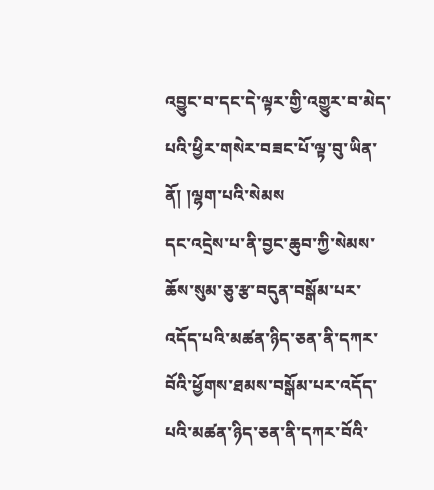འབྱུང་བ་དང་དེ་ལྟར་གྱི་འགྱུར་བ་མེད་པའི་ཕྱིར་གསེར་བཟང་པོ་ལྟ་བུ་ཡིན་ནོ། །ལྷག་པའི་སེམས
དང་འདྲེས་པ་ནི་བྱང་ཆུབ་ཀྱི་སེམས་ཆོས་སུམ་ཅུ་རྩ་བདུན་བསྒོམ་པར་འདོད་པའི་མཚན་ཉིད་ཅན་ནི་དཀར་བོའི་ཕྱོགས་ཐམས་བསྒོམ་པར་འདོད་པའི་མཚན་ཉིད་ཅན་ནི་དཀར་བོའི་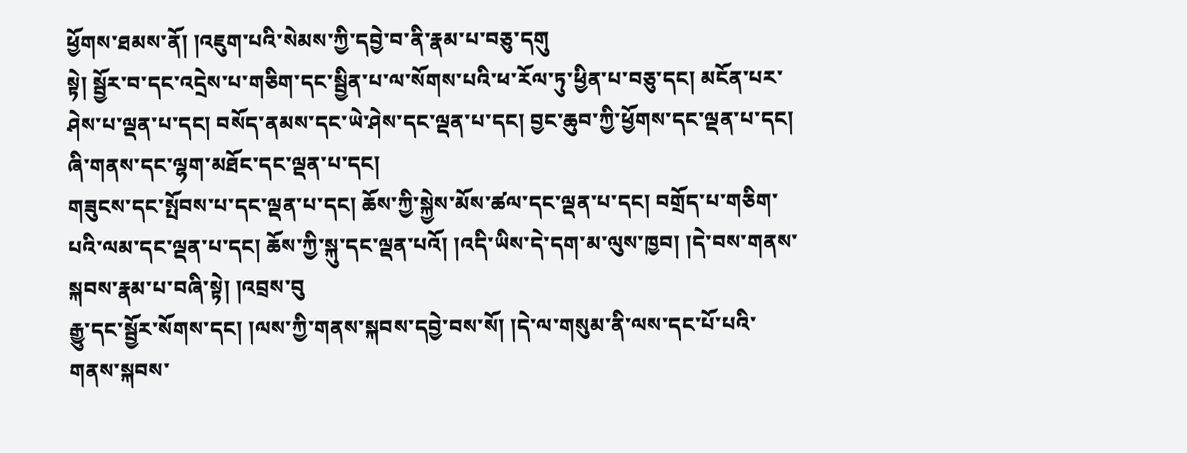ཕྱོགས་ཐམས་ནོ། །འཇུག་པའི་སེམས་ཀྱི་དབྱེ་བ་ནི་རྣམ་པ་བཅུ་དགུ
སྟེ། སྦྱོར་བ་དང་འདྲེས་པ་གཅིག་དང་སྦྱིན་པ་ལ་སོགས་པའི་ཕ་རོལ་ཏུ་ཕྱིན་པ་བཅུ་དང། མངོན་པར་ཤེས་པ་ལྡན་པ་དང། བསོད་ནམས་དང་ཡེ་ཤེས་དང་ལྡན་པ་དང། བྱང་ཆུབ་ཀྱི་ཕྱོགས་དང་ལྡན་པ་དང། ཞི་གནས་དང་ལྷག་མཐོང་དང་ལྡན་པ་དང།
གཟུངས་དང་སྤོབས་པ་དང་ལྡན་པ་དང། ཆོས་ཀྱི་སྐྱེས་མོས་ཚལ་དང་ལྡན་པ་དང། བགྲོད་པ་གཅིག་པའི་ལམ་དང་ལྡན་པ་དང། ཆོས་ཀྱི་སྐུ་དང་ལྡན་པའོ། །འདི་ཡིས་དེ་དག་མ་ལུས་ཁྱབ། །དེ་བས་གནས་སྐབས་རྣམ་པ་བཞི་སྟེ། །འབྲས་བུ
རྒྱུ་དང་སྦྱོར་སོགས་དང། །ལས་ཀྱི་གནས་སྐབས་དབྱེ་བས་སོ། །དེ་ལ་གསུམ་ནི་ལས་དང་པོ་པའི་གནས་སྐབས་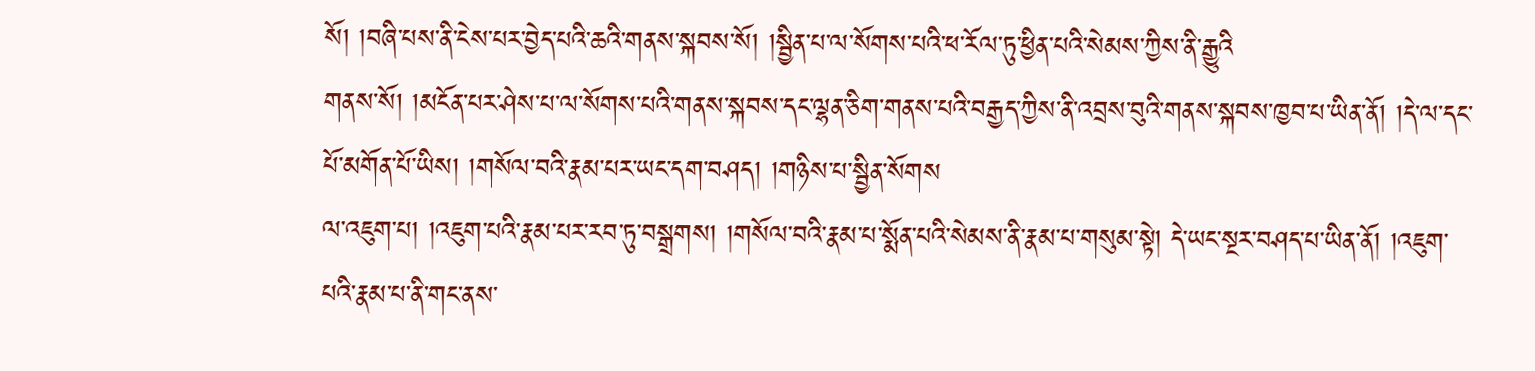སོ། །བཞི་པས་ནི་ངེས་པར་བྱེད་པའི་ཆའི་གནས་སྐབས་སོ། །སྦྱིན་པ་ལ་སོགས་པའི་ཕ་རོལ་ཏུ་ཕྱིན་པའི་སེམས་ཀྱིས་ནི་རྒྱུའི
གནས་སོ། །མངོན་པར་ཤེས་པ་ལ་སོགས་པའི་གནས་སྐབས་དང་ལྷན་ཅིག་གནས་པའི་བརྒྱད་ཀྱིས་ནི་འབྲས་བུའི་གནས་སྐབས་ཁྱབ་པ་ཡིན་ནོ། །དེ་ལ་དང་པོ་མགོན་པོ་ཡིས། །གསོལ་བའི་རྣམ་པར་ཡང་དག་བཤད། །གཉིས་པ་སྦྱིན་སོགས
ལ་འཇུག་པ། །འཇུག་པའི་རྣམ་པར་རབ་ཏུ་བསྒྲགས། །གསོལ་བའི་རྣམ་པ་སྨོན་པའི་སེམས་ནི་རྣམ་པ་གསུམ་སྟེ། དེ་ཡང་སྔར་བཤད་པ་ཡིན་ནོ། །འཇུག་པའི་རྣམ་པ་ནི་གང་ནས་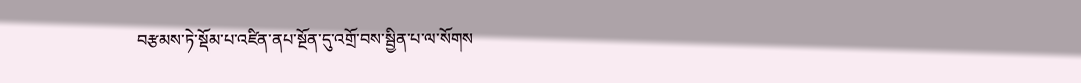བརྩམས་ཏེ་སྡོམ་པ་འཛིན་ནཔ་སྔོན་དུ་འགྲོ་བས་སྦྱིན་པ་ལ་སོགས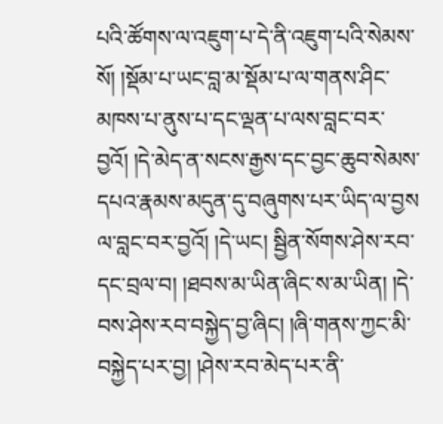པའི་ཚོགས་ལ་འཇུག་པ་དེ་ནི་འཇུག་པའི་སེམས་སོ། །སྡོམ་པ་ཡང་བླ་མ་སྡོམ་པ་ལ་གནས་ཤིང་མཁས་པ་ནུས་པ་དང་ལྡན་པ་ལས་བླང་བར་བྱའོ། །དེ་མེད་ན་སངས་རྒྱས་དང་བྱང་ཆུབ་སེམས་དཔའ་རྣམས་མདུན་དུ་བཞུགས་པར་ཡིད་ལ་བྱས
ལ་བླང་བར་བྱའོ། །དེ་ཡང། སྦྱིན་སོགས་ཤེས་རབ་དང་བྲལ་བ། །ཐབས་མ་ཡིན་ཞིང་ས་མ་ཡིན། །དེ་བས་ཤེས་རབ་བསྐྱེད་བྱ་ཞིང། །ཞི་གནས་ཀྱང་མི་བསྐྱེད་པར་བྱ། །ཤེས་རབ་མེད་པར་ནི་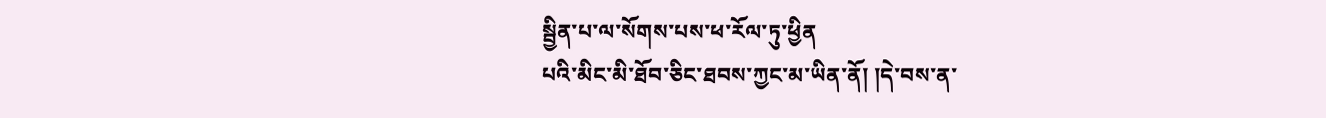སྦྱིན་པ་ལ་སོགས་པས་ཕ་རོལ་ཏུ་ཕྱིན
པའི་མིང་མི་ཐོབ་ཅིང་ཐབས་ཀྱང་མ་ཡིན་ནོ། །དེ་བས་ན་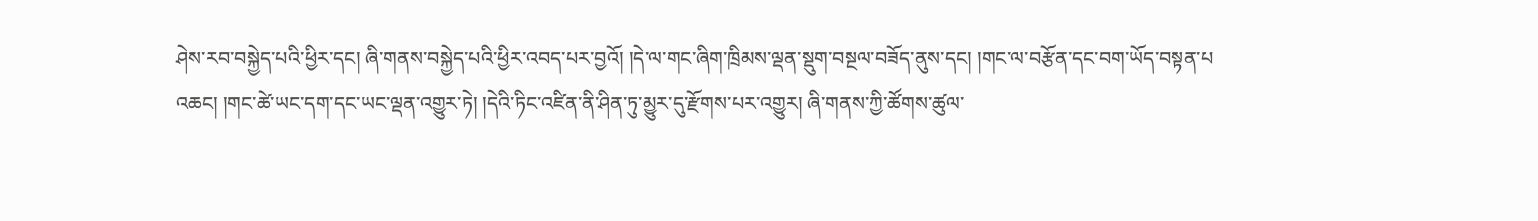ཤེས་རབ་བསྐྱེད་པའི་ཕྱིར་དང། ཞི་གནས་བསྐྱེད་པའི་ཕྱིར་འབད་པར་བྱའོ། །དེ་ལ་གང་ཞིག་ཁྲིམས་ལྡན་སྡུག་བསྔལ་བཟོད་ནུས་དང། །གང་ལ་བརྩོན་དང་བག་ཡོད་བསྟན་པ
འཆང། །གང་ཚེ་ཡང་དག་དང་ཡང་ལྡན་འགྱུར་ཏེ། །དེའི་ཏིང་འཛིན་ནི་ཤིན་ཏུ་མྱུར་དུ་རྫོགས་པར་འགྱུར། ཞི་གནས་ཀྱི་ཚོགས་ཚུལ་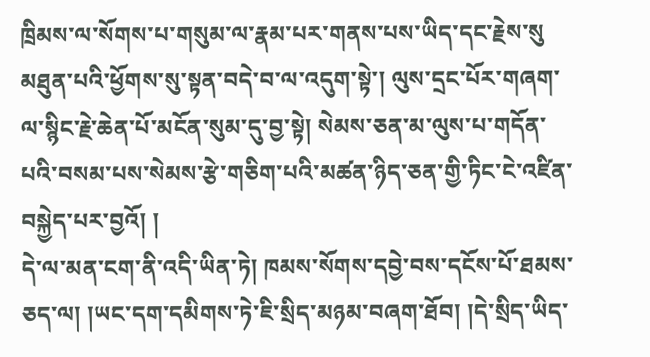ཁྲིམས་ལ་སོགས་པ་གསུམ་ལ་རྣམ་པར་གནས་པས་ཡིད་དང་རྗེས་སུ
མཐུན་པའི་ཕྱོགས་སུ་སྟན་བདེ་བ་ལ་འདུག་སྟེ་། ལུས་དྲང་པོར་གཞག་ལ་སྙིང་རྗེ་ཆེན་པོ་མངོན་སུམ་དུ་བྱ་སྟེ། སེམས་ཅན་མ་ལུས་པ་གདོན་པའི་བསམ་པས་སེམས་རྩེ་གཅིག་པའི་མཚན་ཉིད་ཅན་གྱི་ཏིང་ངེ་འཛིན་བསྐྱེད་པར་བྱའོ། །
དེ་ལ་མན་ངག་ནི་འདི་ཡིན་ཏེ། ཁམས་སོགས་དབྱེ་བས་དངོས་པོ་ཐམས་ཅད་ལ། །ཡང་དག་དམིགས་ཏེ་ཇི་སྲིད་མཉམ་བཞག་ཐོབ། །དེ་སྲིད་ཡིད་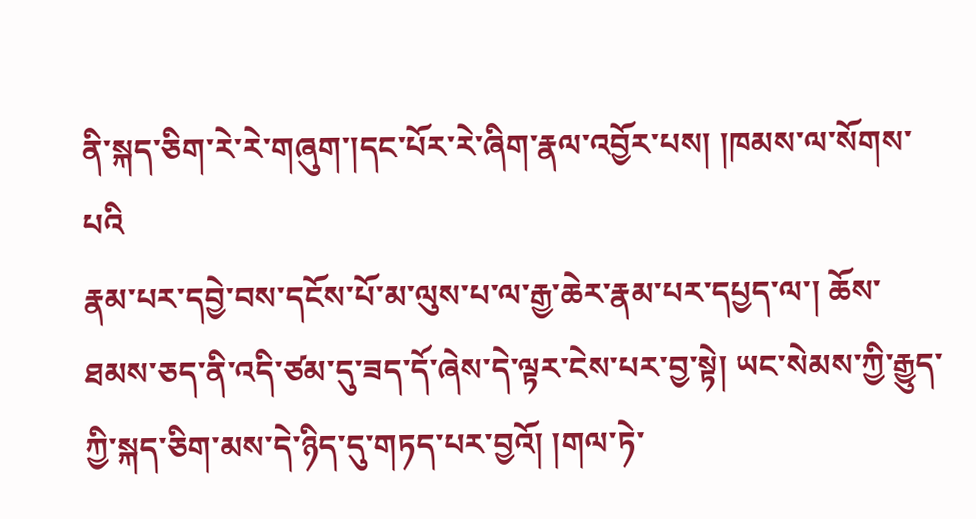ནི་སྐད་ཅིག་རེ་རེ་གཞུག་།དང་པོར་རེ་ཞིག་རྣལ་འབྱོར་པས། །ཁམས་ལ་སོགས་པའི
རྣམ་པར་དབྱེ་བས་དངོས་པོ་མ་ལུས་པ་ལ་རྒྱ་ཆེར་རྣམ་པར་དཔྱད་ལ་། ཆོས་ཐམས་ཅད་ནི་འདི་ཙམ་དུ་ཟད་དོ་ཞེས་དེ་ལྟར་ངེས་པར་བྱ་སྟེ། ཡང་སེམས་ཀྱི་རྒྱུད་ཀྱི་སྐད་ཅིག་མས་དེ་ཉིད་དུ་གཏད་པར་བྱའོ། །གལ་ཏེ་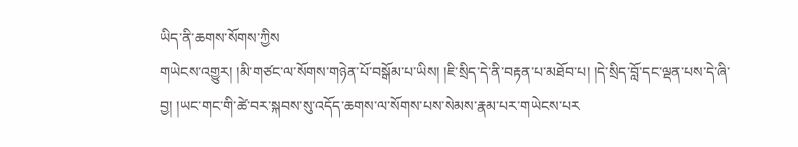ཡིད་ནི་ཆགས་སོགས་ཀྱིས
གཡེངས་འགྱུར། །མི་གཙང་ལ་སོགས་གཉེན་པོ་བསྒོམ་པ་ཡིས། །ཇི་སྲིད་དེ་ནི་བརྟན་པ་མཐོབ་པ། །དེ་སྲིད་བློ་དང་ལྡན་པས་དེ་ཞི་བྱ། །ཡང་གང་གི་ཚེ་བར་སྐབས་སུ་འདོད་ཆགས་ལ་སོགས་པས་སེམས་རྣམ་པར་གཡེངས་པར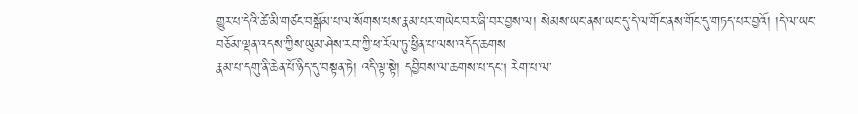གྱུར་པ་དེའི་ཚེ་མི་གཙང་བསྒོམ་པ་ལ་སོགས་པས་རྣམ་པར་གཡེང་བར་ཞི་བར་བྱས་ལ། སེམས་ཡང་ནས་ཡང་དུ་དེ་ལ་གོང་ནས་གོང་དུ་གཏད་པར་བྱའོ། །དེ་ལ་ཡང་བཅོམ་ལྡན་འདས་ཀྱིས་ཡུམ་ཤེས་རབ་ཀྱི་ཕ་རོལ་ཏུ་ཕྱིན་པ་ལས་འདོད་ཆགས
རྣམ་པ་དགུ་ནི་ཆེན་པོ་ཉིད་དུ་བསྟན་ཏེ། འདི་ལྟ་སྟེ། དབྱིབས་ལ་ཆགས་པ་དང། རེག་པ་ལ་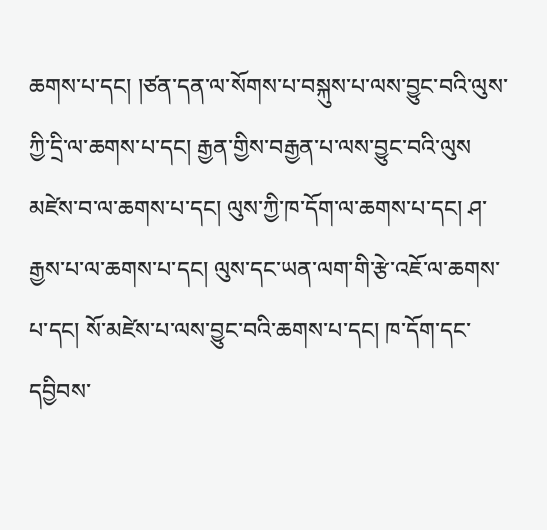ཆགས་པ་དང། །ཙན་དན་ལ་སོགས་པ་བསྐུས་པ་ལས་བྱུང་བའི་ལུས་ཀྱི་དྲི་ལ་ཆགས་པ་དང། རྒྱན་གྱིས་བརྒྱན་པ་ལས་བྱུང་བའི་ལུས
མཛེས་བ་ལ་ཆགས་པ་དང། ལུས་ཀྱི་ཁ་དོག་ལ་ཆགས་པ་དང། ཤ་རྒྱས་པ་ལ་ཆགས་པ་དང། ལུས་དང་ཡན་ལག་གི་རྩེ་འཇོ་ལ་ཆགས་པ་དང། སོ་མཛེས་པ་ལས་བྱུང་བའི་ཆགས་པ་དང། ཁ་དོག་དང་དབྱིབས་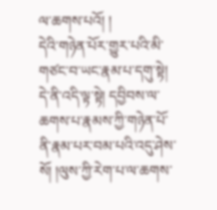ལ་ཆགས་པའོ། །
དེའི་གཉེན་པོར་གྱུར་པའི་མི་གཙང་བ་ཡང་རྣམ་པ་དགུ་སྟེ། དེ་ནི་འདི་ལྟ་སྟེ། དབྱིབས་ལ་ཆགས་པ་རྣམས་ཀྱི་གཉེན་པོ་ནི་རྣམ་པར་བམ་པའི་འདུ་ཤེས་སོ། །ལུས་ཀྱི་རེག་པ་ལ་ཆགས་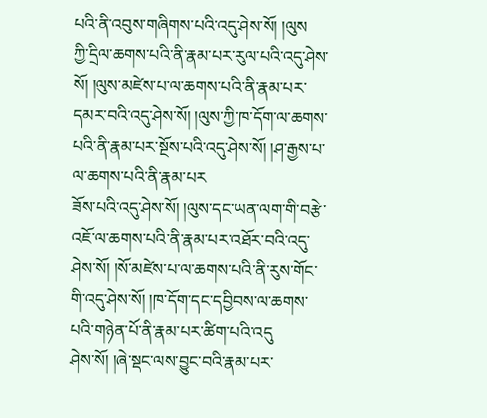པའི་ནི་འབུས་གཞིགས་པའི་འདུ་ཤེས་སོ། །ལུས
ཀྱི་དྲིལ་ཆགས་པའི་ནི་རྣམ་པར་རུལ་པའི་འདུ་ཤེས་སོ། །ལུས་མཛེས་པ་ལ་ཆགས་པའི་ནི་རྣམ་པར་དམར་བའི་འདུ་ཤེས་སོ། །ལུས་ཀྱི་ཁ་དོག་ལ་ཆགས་པའི་ནི་རྣམ་པར་སྔོས་པའི་འདུ་ཤེས་སོ། །ཤ་རྒྱས་པ་ལ་ཆགས་པའི་ནི་རྣམ་པར
ཟོས་པའི་འདུ་ཤེས་སོ། །ལུས་དང་ཡན་ལག་གི་བརྩེ་འཇོ་ལ་ཆགས་པའི་ནི་རྣམ་པར་འཐོར་བའི་འདུ་ཤེས་སོ། །སོ་མཛེས་པ་ལ་ཆགས་པའི་ནི་རུས་གོང་གི་འདུ་ཤེས་སོ། །ཁ་དོག་དང་དབྱིབས་ལ་ཆགས་པའི་གཉེན་པོ་ནི་རྣམ་པར་ཚིག་པའི་འདུ
ཤེས་སོ། །ཞེ་སྡང་ལས་བྱུང་བའི་རྣམ་པར་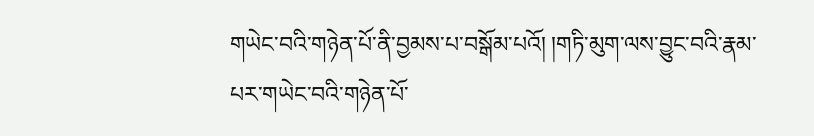གཡེང་བའི་གཉེན་པོ་ནི་བྱམས་པ་བསྒོམ་པའོ། །གཏི་མུག་ལས་བྱུང་བའི་རྣམ་པར་གཡེང་བའི་གཉེན་པོ་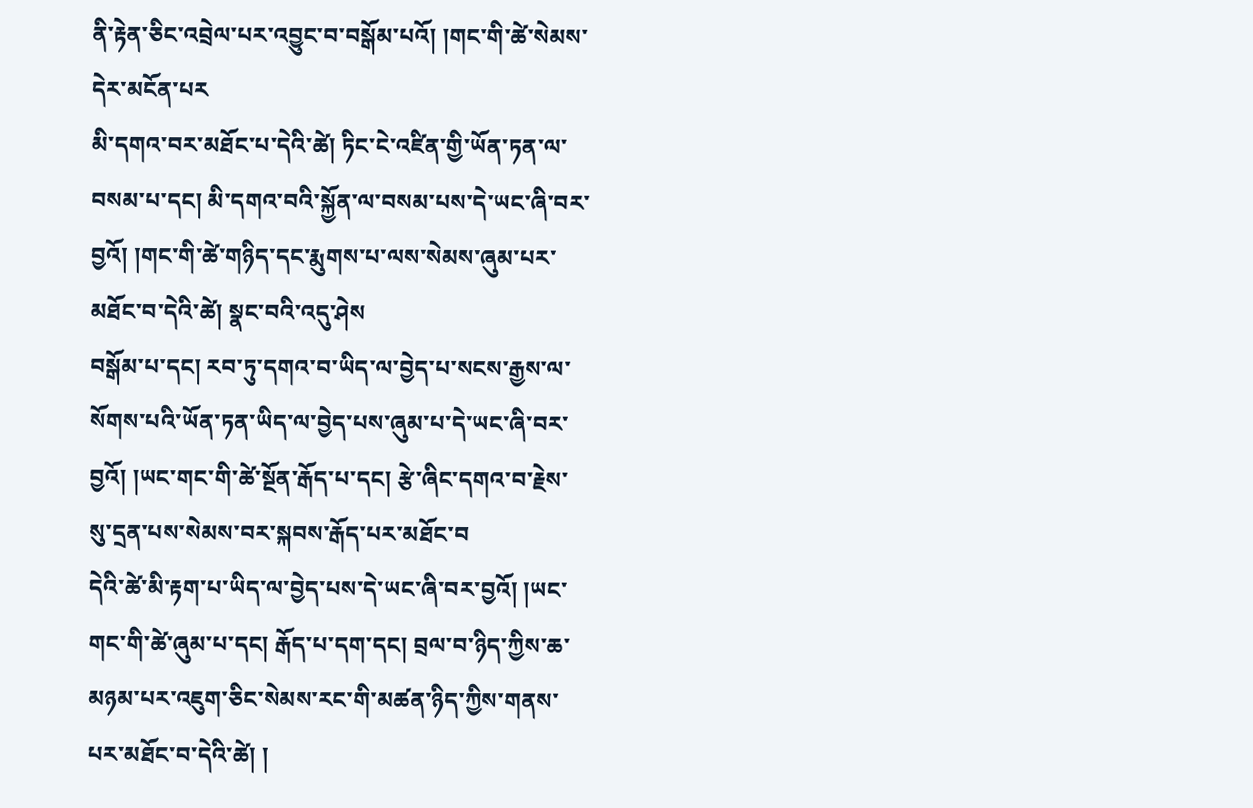ནི་རྟེན་ཅིང་འབྲེལ་པར་འབྱུང་བ་བསྒོམ་པའོ། །གང་གི་ཚེ་སེམས་དེར་མངོན་པར
མི་དགའ་བར་མཐོང་པ་དེའི་ཚེ། ཏིང་ངེ་འཛིན་གྱི་ཡོན་ཏན་ལ་བསམ་པ་དང། མི་དགའ་བའི་སྐྱོན་ལ་བསམ་པས་དེ་ཡང་ཞི་བར་བྱའོ། །གང་གི་ཚེ་གཉིད་དང་རྨུགས་པ་ལས་སེམས་ཞུམ་པར་མཐོང་བ་དེའི་ཚེ། སྣང་བའི་འདུ་ཤེས
བསྒོམ་པ་དང། རབ་ཏུ་དགའ་བ་ཡིད་ལ་བྱེད་པ་སངས་རྒྱས་ལ་སོགས་པའི་ཡོན་ཏན་ཡིད་ལ་བྱེད་པས་ཞུམ་པ་དེ་ཡང་ཞི་བར་བྱའོ། །ཡང་གང་གི་ཚེ་སྔོན་རྒོད་པ་དང། རྩེ་ཞིང་དགའ་བ་རྗེས་སུ་དྲན་པས་སེམས་བར་སྐབས་རྒོད་པར་མཐོང་བ
དེའི་ཚེ་མི་རྟག་པ་ཡིད་ལ་བྱེད་པས་དེ་ཡང་ཞི་བར་བྱའོ། །ཡང་གང་གི་ཚེ་ཞུམ་པ་དང། རྒོད་པ་དག་དང། བྲལ་བ་ཉིད་ཀྱིས་ཆ་མཉམ་པར་འཇུག་ཅིང་སེམས་རང་གི་མཚན་ཉིད་ཀྱིས་གནས་པར་མཐོང་བ་དེའི་ཚེ། །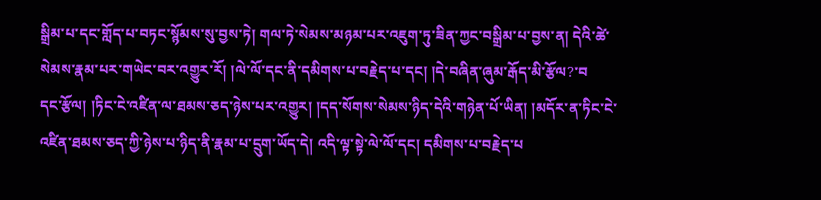སྒྲིམ་པ་དང་གློད་པ་བཏང་སྙོམས་སུ་བྱས་ཏེ། གལ་ཏེ་སེམས་མཉམ་པར་འཇུག་ཏུ་ཟིན་ཀྱང་བསྒྲིམ་པ་བྱས་ན། དེའི་ཚེ་སེམས་རྣམ་པར་གཡེང་བར་འགྱུར་རོ། །ལེ་ལོ་དང་ནི་དམིགས་པ་བརྗེད་པ་དང། །དེ་བཞིན་ཞུམ་རྒོད་མི་རྩོལ?་བ
དང་རྩོལ། །ཏིང་ངེ་འཛིན་ལ་ཐམས་ཅད་ཉེས་པར་འགྱུར། །དད་སོགས་སེམས་ཉིད་དེའི་གཉེན་པོ་ཡིན། །མདོར་ན་ཏིང་ངེ་འཛིན་ཐམས་ཅད་ཀྱི་ཉེས་པ་ཉིད་ནི་རྣམ་པ་དྲུག་ཡོད་དེ། འདི་ལྟ་སྟེ་ལེ་ལོ་དང། དམིགས་པ་བརྗེད་པ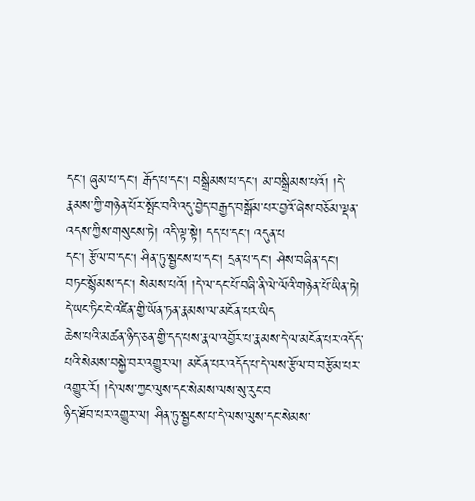དང། ཞུམ་པ་དང། རྒོད་པ་དང། བསྒྲིམས་པ་དང། མ་བསྒྲིམས་པའོ། །དེ་རྣམས་ཀྱི་གཉེན་པོར་སྤོང་བའི་འདུ་བྱེད་བརྒྱད་བསྒོམ་པར་བྱའོ་ཞེས་བཅོམ་ལྡན་འདས་ཀྱིས་གསུངས་ཏེ། འདི་ལྟ་སྟེ། དད་པ་དང། འདུན་པ
དང། རྩོལ་བ་དང། ཤིན་ཏུ་སྦྱངས་པ་དང། དྲན་པ་དང། ཤེས་བཞིན་དང། བཏང་སྙོམས་དང། སེམས་པའོ། །དེ་ལ་དང་པོ་བཞི་ནི་ལེ་ལོའི་གཉེན་པོ་ཡིན་ཏེ། དེ་ཡང་ཏིང་ངེ་འཛིན་གྱི་ཡོན་ཏན་རྣམས་ལ་མངོན་པར་ཡིད
ཆེས་པའི་མཚན་ཉིད་ཅན་གྱི་དད་པས་རྣལ་འབྱོར་པ་རྣམས་དེ་ལ་མངོན་པར་འདོད་པའི་སེམས་བསྐྱེ་བར་འགྱུར་ལ། མངོན་པར་འདོད་པ་དེ་ལས་རྩོལ་བ་བརྩོམ་པར་འགྱུར་རོ། །དེ་ལས་ཀྱང་ལུས་དང་སེམས་ལས་སུ་རུང་བ
ཉིད་ཐོབ་པར་འགྱུར་ལ། ཤིན་ཏུ་སྦྱངས་པ་དེ་ལས་ལུས་དང་སེམས་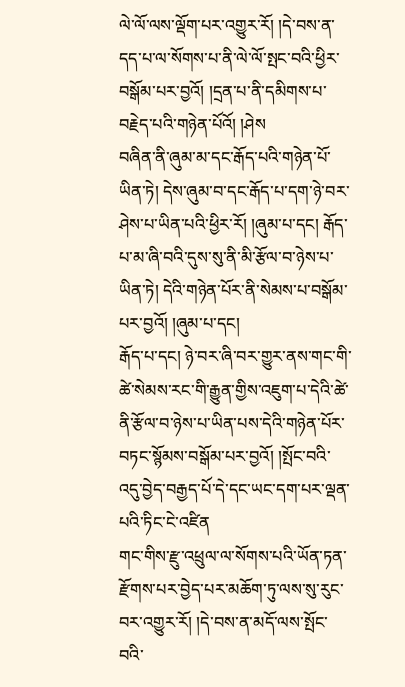ལེ་ལོ་ལས་ལྡོག་པར་འགྱུར་རོ། །དེ་བས་ན་དད་པ་ལ་སོགས་པ་ནི་ལེ་ལོ་སྤང་བའི་ཕྱིར་བསྒོམ་པར་བྱའོ། །དྲན་པ་ནི་དམིགས་པ་བརྗེད་པའི་གཉེན་པོའོ། །ཤེས
བཞིན་ནི་ཞུམ་མ་དང་རྒོད་པའི་གཉེན་པོ་ཡིན་ཏེ། དེས་ཞུམ་བ་དང་རྒོད་པ་དག་ཉེ་བར་ཤེས་པ་ཡིན་པའི་ཕྱིར་རོ། །ཞུམ་པ་དང། རྒོད་པ་མ་ཞི་བའི་དུས་སུ་ནི་མི་རྩོལ་བ་ཉེས་པ་ཡིན་ཏེ། དེའི་གཉེན་པོར་ནི་སེམས་པ་བསྒོམ་པར་བྱའོ། །ཞུམ་པ་དང།
རྒོད་པ་དང། ཉེ་བར་ཞི་བར་གྱུར་ནས་གང་གི་ཚེ་སེམས་རང་གི་རྒྱུན་གྱིས་འཇུག་པ་དེའི་ཚེ་ནི་རྩོལ་བ་ཉེས་པ་ཡིན་པས་དེའི་གཉེན་པོར་བཏང་སྙོམས་བསྒོམ་པར་བྱའོ། །སྤོང་བའི་འདུ་བྱེད་བརྒྱད་པོ་དེ་དང་ཡང་དག་པར་ལྡན་པའི་ཏིང་ངེ་འཛིན
གང་གིས་རྫུ་འཕྲུལ་ལ་སོགས་པའི་ཡོན་ཏན་རྫོགས་པར་བྱེད་པར་མཆོག་ཏུ་ལས་སུ་རུང་བར་འགྱུར་རོ། །དེ་བས་ན་མདོ་ལས་སྤོང་བའི་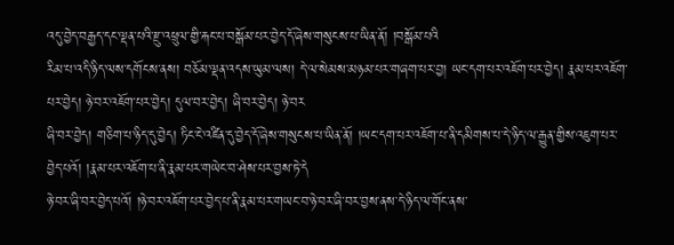འདུ་བྱེད་བརྒྱད་དང་ལྡན་པའི་རྫུ་འཕྲུལ་གྱི་རྐང་པ་བསྒོམ་པར་བྱེད་དོ་ཞེས་གསུངས་པ་ཡིན་ནོ། །བསྒོམ་པའི
རིམ་པ་འདི་ཉིད་ལས་དགོངས་ནས། བཅོམ་ལྡན་འདས་ཡུམ་ལས། དེ་ལ་སེམས་མཉམ་པར་གཞག་པར་བྱ། ཡང་དག་པར་འཇོག་པར་བྱེད། རྣམ་པར་འཇོག་པར་བྱེད། ཉེ་བར་འཇོག་པར་བྱེད། དུལ་བར་བྱེད། ཞི་བར་བྱེད། ཉེ་བར
ཞི་བར་བྱེད། གཅིག་པ་ཉིད་དུ་བྱེད། ཏིང་ངེ་འཛིན་དུ་བྱེད་དོ་ཞེས་གསུངས་པ་ཡིན་ནོ། །ཡང་དག་པར་འཇོག་པ་ནི་དམིགས་པ་དེ་ཉིད་ལ་རྒྱུན་གྱིས་འཇུག་པར་བྱེད་པའོ། །རྣམ་པར་འཇོག་པ་ནི་རྣམ་པར་གཡེང་བ་ཤེས་པར་བྱས་ཏེ་དེ
ཉེ་བར་ཞི་བར་བྱེད་པའོ། །ཉེ་བར་འཇོག་པར་བྱེད་པ་ནི་རྣམ་པར་གཡང་བ་ཉེ་བར་ཞི་བར་བྱས་ནས་དེ་ཉིད་ལ་གོང་ནས་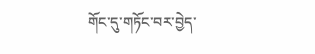གོང་དུ་གཏོང་བར་བྱེད་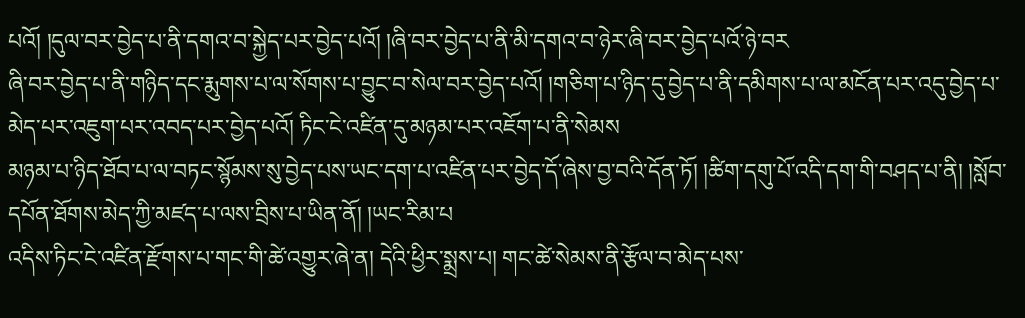པའོ། །དུལ་བར་བྱེད་པ་ནི་དགའ་བ་སྐྱེད་པར་བྱེད་པའོ། །ཞི་བར་བྱེད་པ་ནི་མི་དགའ་བ་ཉེར་ཞི་བར་བྱེད་པའོ་ཉེ་བར
ཞི་བར་བྱེད་པ་ནི་གཉིད་དང་རྨུགས་པ་ལ་སོགས་པ་བྱུང་བ་སེལ་བར་བྱེད་པའོ། །གཅིག་པ་ཉིད་དུ་བྱེད་པ་ནི་དམིགས་པ་ལ་མངོན་པར་འདུ་བྱེད་པ་མེད་པར་འཇུག་པར་འབད་པར་བྱེད་པའོ། ཏིང་ངེ་འཛིན་དུ་མཉམ་པར་འཇོག་པ་ནི་སེམས
མཉམ་པ་ཉིད་ཐོབ་པ་ལ་བཏང་སྙོམས་སུ་བྱེད་པས་ཡང་དག་པ་འཛིན་པར་བྱེད་དོ་ཞེས་བྱ་བའི་དོན་ཏོ། །ཚིག་དགུ་པོ་འདི་དག་གི་བཤད་པ་ནི། །སློབ་དཔོན་ཐོགས་མེད་ཀྱི་མཛད་པ་ལས་བྲིས་པ་ཡིན་ནོ། །ཡང་རིམ་པ
འདིས་ཏིང་ངེ་འཛིན་རྫོགས་པ་གང་གི་ཚེ་འགྱུར་ཞེ་ན། དེའི་ཕྱིར་སྨྲས་པ། གང་ཚེ་སེམས་ནི་རྩོལ་བ་མེད་པས་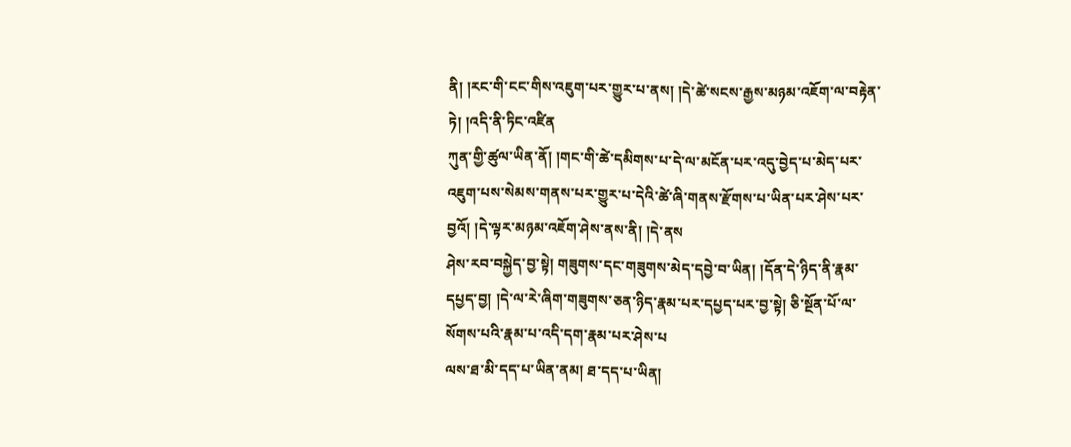ནི། །རང་གི་ངང་གིས་འཇུག་པར་གྱུར་པ་ནས། །དེ་ཚེ་སངས་རྒྱས་མཉམ་འཇོག་ལ་བརྟེན་ཏེ། །འདི་ནི་ཏིང་འཛིན
ཀུན་གྱི་ཚུལ་ཡིན་ནོ། །གང་གི་ཚེ་དམིགས་པ་དེ་ལ་མངོན་པར་འདུ་བྱེད་པ་མེད་པར་འཇུག་པས་སེམས་གནས་པར་གྱུར་པ་དེའི་ཚེ་ཞི་གནས་རྫོགས་པ་ཡིན་པར་ཤེས་པར་བྱའོ། །དེ་ལྟར་མཉམ་འཇོག་ཤེས་ནས་ནི། །དེ་ནས
ཤེས་རབ་བསྐྱེད་བྱ་སྟེ། གཟུགས་དང་གཟུགས་མེད་དབྱེ་བ་ཡིན། །དོན་དེ་ཉིད་ནི་རྣམ་དཔྱད་བྱ། །དེ་ལ་རེ་ཞིག་གཟུགས་ཅན་ཉིད་རྣམ་པར་དཔྱད་པར་བྱ་སྟེ། ཅི་སྔོན་པོ་ལ་སོགས་པའི་རྣམ་པ་འདི་དག་རྣམ་པར་ཤེས་པ
ལས་ཐ་མི་དད་པ་ཡིན་ནམ། ཐ་དད་པ་ཡིན།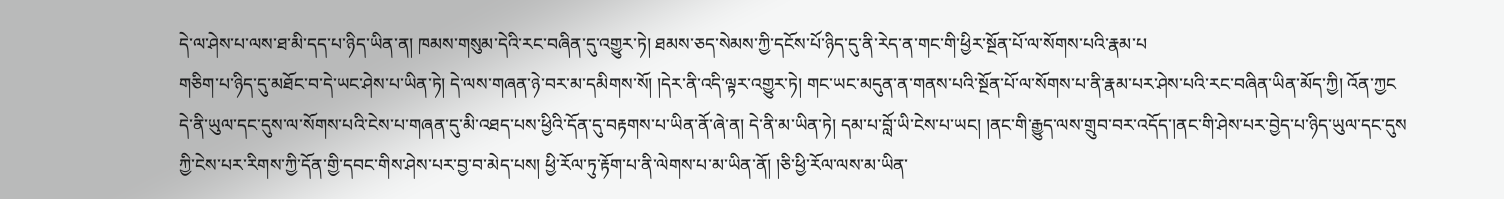དེ་ལ་ཤེས་པ་ལས་ཐ་མི་དད་པ་ཉིད་ཡིན་ན། ཁམས་གསུམ་དེའི་རང་བཞིན་དུ་འགྱུར་ཏེ། ཐམས་ཅད་སེམས་ཀྱི་དངོས་པོ་ཉིད་དུ་ནི་རེད་ན་གང་གི་ཕྱིར་སྔོན་པོ་ལ་སོགས་པའི་རྣམ་པ
གཅིག་པ་ཉིད་དུ་མཐོང་བ་དེ་ཡང་ཤེས་པ་ཡིན་ཏེ། དེ་ལས་གཞན་ཉེ་བར་མ་དམིགས་སོ། །དེར་ནི་འདི་ལྟར་འགྱུར་ཏེ། གང་ཡང་མདུན་ན་གནས་པའི་སྔོན་པོ་ལ་སོགས་པ་ནི་རྣམ་པར་ཤེས་པའི་རང་བཞིན་ཡིན་མོད་ཀྱི། འོན་ཀྱང
དེ་ནི་ཡུལ་དང་དུས་ལ་སོགས་པའི་ངེས་པ་གཞན་དུ་མི་འཐད་པས་ཕྱིའི་དོན་དུ་བརྟགས་པ་ཡིན་ནོ་ཞེ་ན། དེ་ནི་མ་ཡིན་ཏེ། དམ་པ་བློ་ཡི་ངེས་པ་ཡང། །ནང་གི་རྒྱུད་ལས་གྲུབ་བར་འདོད་།ནང་གི་ཤེས་པར་བྱེད་པ་ཉིད་ཡུལ་དང་དུས
ཀྱི་ངེས་པར་རིགས་ཀྱི་དོན་གྱི་དབང་གིས་ཤེས་པར་བྱ་བ་མེད་པས། ཕྱི་རོལ་ཏུ་རྟོག་པ་ནི་ལེགས་པ་མ་ཡིན་ནོ། །ཅི་ཕྱི་རོལ་ལས་མ་ཡིན་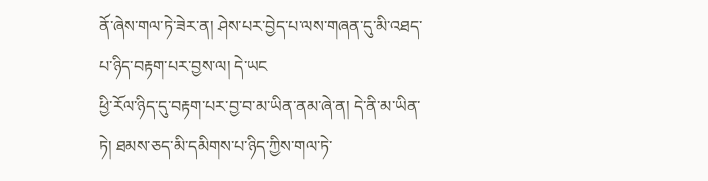ནོ་ཞེས་གལ་ཏེ་ཟེར་ན། ཤེས་པར་བྱེད་པ་ལས་གཞན་དུ་མི་འཐད་པ་ཉིད་བརྟག་པར་བྱས་ལ། དེ་ཡང
ཕྱི་རོལ་ཉིད་དུ་བརྟག་པར་བྱ་བ་མ་ཡིན་ནམ་ཞེ་ན། དེ་ནི་མ་ཡིན་ཏེ། ཐམས་ཅད་མི་དམིགས་པ་ཉིད་ཀྱིས་གལ་ཏེ་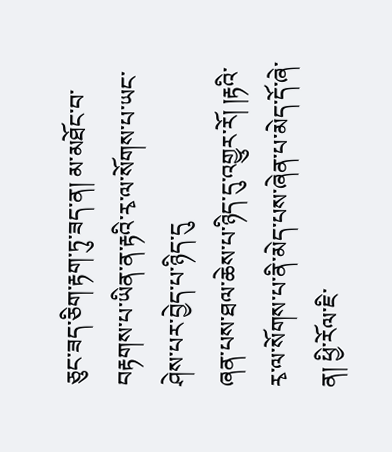ཅུང་ཟད་ཅིག་རྟག་ཏུ་ཟད་ན། མ་མཐོང་བ་བརྟགས་པ་ཡིན་ན་རྟའི་རྭ་ལ་སོགས་པ་ཡང་ཤེས་པར་བྱེད་པ་ཉིད་དུ
ཞན་པས་ཐལ་ཆེས་པ་ཉིད་དུ་འགྱུར་རོ། །རྟའི་རྭ་ལ་སོགས་པ་ནི་མེད་པས་ཞེན་པ་མེད་དོ་ཞེ་ན། ཕྱི་རོལ་ཇི་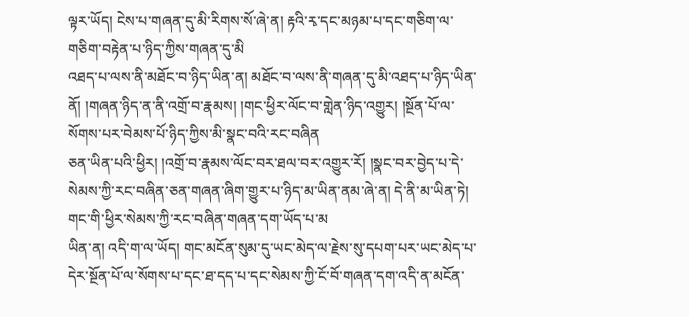ལྟར་ཡོད། ངེས་པ་གཞན་དུ་མི་རིགས་སོ་ཞེ་ན། རྟའི་རྭ་དང་མཉམ་པ་དང་གཅིག་ལ་གཅིག་བརྟེན་པ་ཉིད་ཀྱིས་གཞན་དུ་མི
འཐད་པ་ལས་ནི་མཐོང་བ་ཉིད་ཡིན་ན། མཐོང་བ་ལས་ནི་གཞན་དུ་མི་འཐད་པ་ཉིད་ཡིན་ནོ། །གཞན་ཉིད་ན་ནི་འགྲོ་བ་རྣམས། །གང་ཕྱིར་ལོང་བ་གླེན་ཉིད་འགྱུར། །སྔོན་པོ་ལ་སོགས་པར་བེམས་པོ་ཉིད་ཀྱིས་མི་སྣང་བའི་རང་བཞིན
ཅན་ཡིན་པའི་ཕྱིར། །འགྲོ་བ་རྣམས་ལོང་བར་ཐལ་བར་འགྱུར་རོ། །སྣང་བར་བྱེད་པ་དེ་སེམས་ཀྱི་རང་བཞིན་ཅན་གཞན་ཞིག་གྱུར་པ་ཉིད་མ་ཡིན་ནམ་ཞེ་ན། དེ་ནི་མ་ཡིན་ཏེ། གང་གི་ཕྱིར་སེམས་ཀྱི་རང་བཞིན་གཞན་དག་ཡོད་པ་མ
ཡིན་ན། འདི་ག་ལ་ཡོད། གང་མངོན་སུམ་དུ་ཡང་མེད་ལ་རྗེས་སུ་དཔག་པར་ཡང་མེད་པ་དེར་སྔོན་པོ་ལ་སོགས་པ་དང་ཐ་དད་པ་དང་སེམས་ཀྱི་ངོ་བོ་གཞན་དག་འདི་ན་མངོན་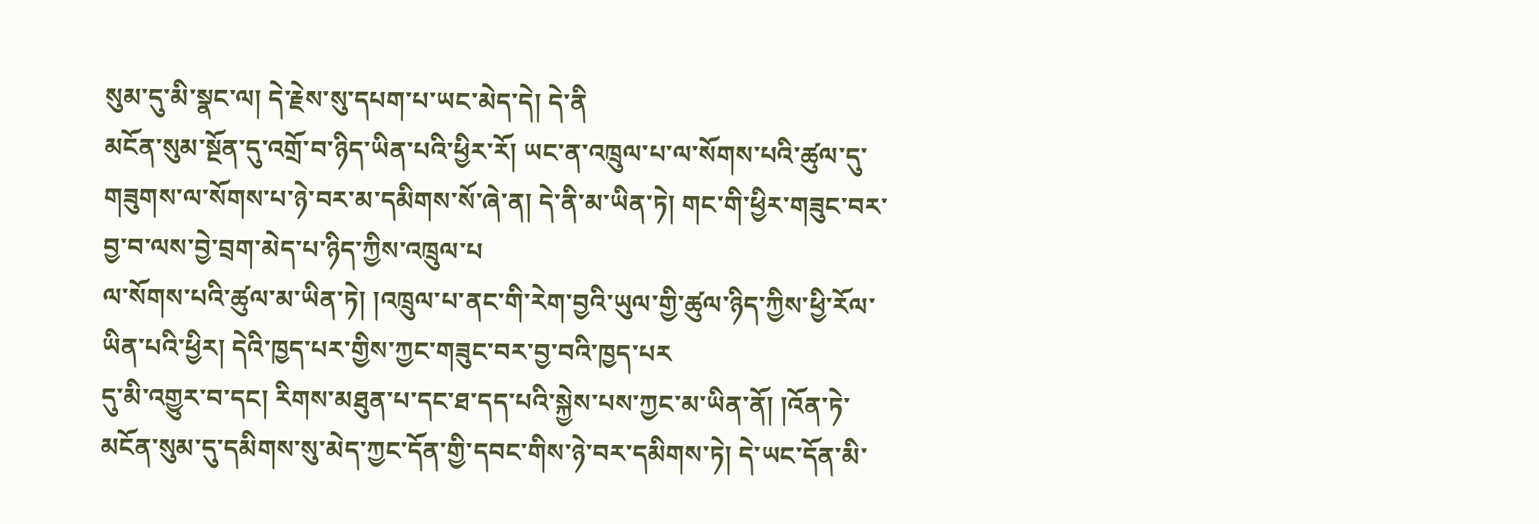སུམ་དུ་མི་སྣང་ལ། དེ་རྗེས་སུ་དཔག་པ་ཡང་མེད་དེ། དེ་ནི
མངོན་སུམ་སྔོན་དུ་འགྲོ་བ་ཉིད་ཡིན་པའི་ཕྱིར་རོ། ཡང་ན་འཁྲུལ་པ་ལ་སོགས་པའི་ཚུལ་དུ་གཟུགས་ལ་སོགས་པ་ཉེ་བར་མ་དམིགས་སོ་ཞེ་ན། དེ་ནི་མ་ཡིན་ཏེ། གང་གི་ཕྱིར་གཟུང་བར་བྱ་བ་ལས་བྱེ་བྲག་མེད་པ་ཉིད་ཀྱིས་འཁྲུལ་པ
ལ་སོགས་པའི་ཚུལ་མ་ཡིན་ཏེ། །འཁྲུལ་པ་ནང་གི་རེག་བྱའི་ཡུལ་གྱི་ཚུལ་ཉིད་ཀྱིས་ཕྱི་རོལ་ཡིན་པའི་ཕྱིར། དེའི་ཁྱད་པར་གྱིས་ཀྱང་གཟུང་བར་བྱ་བའི་ཁྱད་པར
དུ་མི་འགྱུར་བ་དང། རིགས་མཐུན་པ་དང་ཐ་དད་པའི་སྐྱེས་པས་ཀྱང་མ་ཡིན་ནོ། །འོན་ཏེ་མངོན་སུམ་དུ་དམིགས་སུ་མེད་ཀྱང་དོན་གྱི་དབང་གིས་ཉེ་བར་དམིགས་ཏེ། དེ་ཡང་དོན་མི་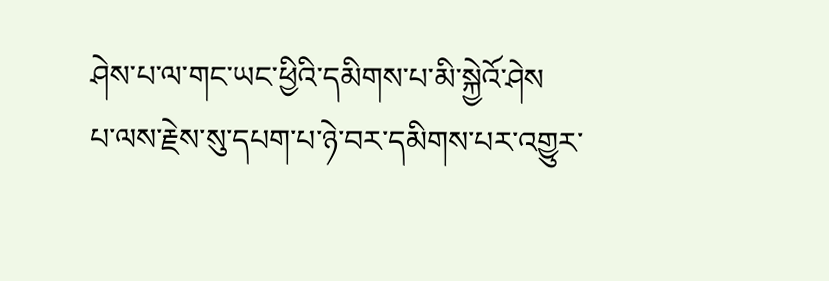ཤེས་པ་ལ་གང་ཡང་ཕྱིའི་དམིགས་པ་མི་སྐྱེའོ་ཤེས
པ་ལས་རྗེས་སུ་དཔག་པ་ཉེ་བར་དམིགས་པར་འགྱུར་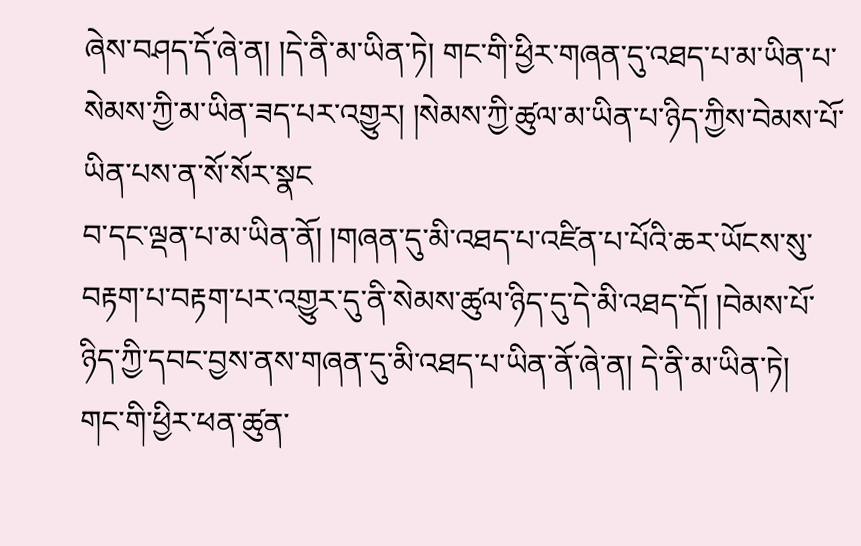ཞེས་བཤད་དོ་ཞེ་ན། །དེ་ནི་མ་ཡིན་ཏེ། གང་གི་ཕྱིར་གཞན་དུ་འཐད་པ་མ་ཡིན་པ་སེམས་ཀྱི་མ་ཡིན་ཟད་པར་འགྱུར། །སེམས་ཀྱི་ཚུལ་མ་ཡིན་པ་ཉིད་ཀྱིས་བེམས་པོ་ཡིན་པས་ན་སོ་སོར་སྣང
བ་དང་ལྡན་པ་མ་ཡིན་ནོ། །གཞན་དུ་མི་འཐད་པ་འཛིན་པ་པོའི་ཆར་ཡོངས་སུ་བརྟག་པ་བརྟག་པར་འགྱུར་དུ་ནི་སེམས་ཚུལ་ཉིད་དུ་དེ་མི་འཐད་དོ། །བེམས་པོ་ཉིད་ཀྱི་དབང་བྱས་ནས་གཞན་དུ་མི་འཐད་པ་ཡིན་ནོ་ཞེ་ན། དེ་ནི་མ་ཡིན་ཏེ།
གང་གི་ཕྱིར་ཕན་ཚུན་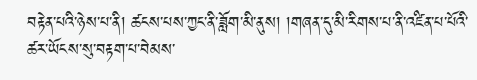བརྟེན་པའི་ཉེས་པ་ནི། ཚངས་པས་ཀྱང་ནི་ཟློག་མི་ནུས། །གཞན་དུ་མི་རིགས་པ་ནི་འཛིན་པ་པོའི་ཚར་ཡོངས་སུ་བརྟག་པ་བེམས་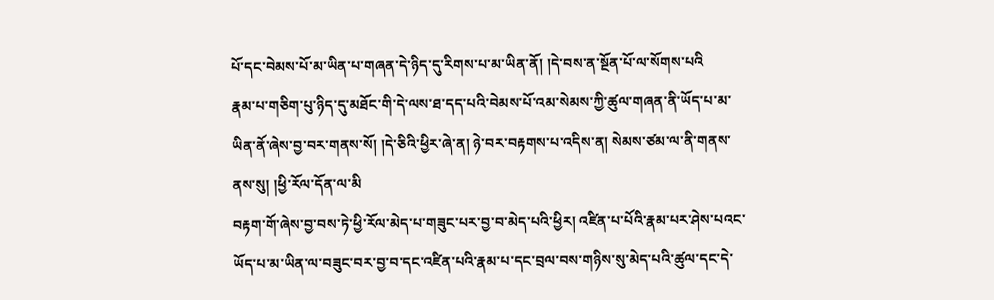པོ་དང་བེམས་པོ་མ་ཡིན་པ་གཞན་དེ་ཉིད་དུ་རིགས་པ་མ་ཡིན་ནོ། །དེ་བས་ན་སྔོན་པོ་ལ་སོགས་པའི
རྣམ་པ་གཅིག་པུ་ཉིད་དུ་མཐོང་གི་དེ་ལས་ཐ་དད་པའི་བེམས་པོ་འམ་སེམས་ཀྱི་ཚུལ་གཞན་ནི་ཡོད་པ་མ་ཡིན་ནོ་ཞེས་བྱ་བར་གནས་སོ། །དེ་ཅིའི་ཕྱིར་ཞེ་ན། ཉེ་བར་བརྟགས་པ་འདིས་ན། སེམས་ཙམ་ལ་ནི་གནས་ནས་སུ། །ཕྱི་རོལ་དོན་ལ་མི
བརྟག་གོ་ཞེས་བྱ་བས་ཏེ་ཕྱི་རོལ་མེད་པ་གཟུང་པར་བྱ་བ་མེད་པའི་ཕྱིར། འཛིན་པ་པོའི་རྣམ་པར་ཤེས་པའང་ཡོད་པ་མ་ཡིན་ལ་བཟུང་བར་བྱ་བ་དང་འཛིན་པའི་རྣམ་པ་དང་བྲལ་བས་གཉིས་སུ་མེད་པའི་ཚུལ་དང་དེ་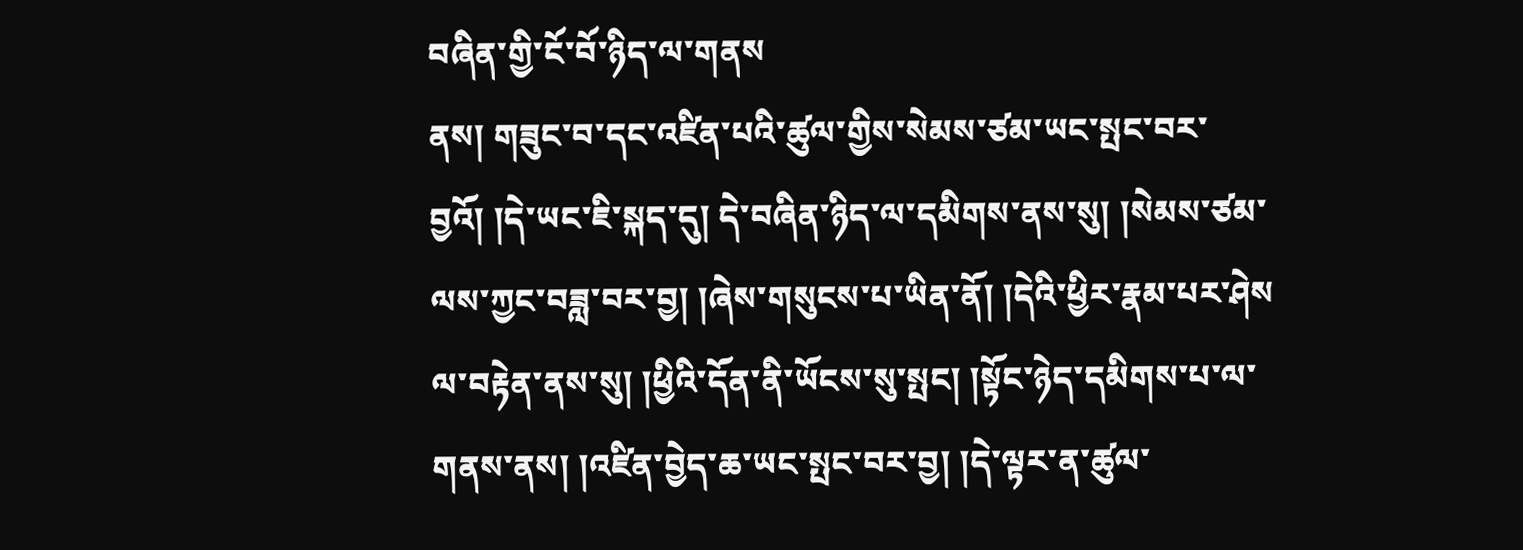བཞིན་གྱི་ངོ་བོ་ཉིད་ལ་གནས
ནས། གཟུང་བ་དང་འཛིན་པའི་ཚུལ་གྱིས་སེམས་ཙམ་ཡང་སྤང་བར་བྱའོ། །དེ་ཡང་ཇི་སྐད་དུ། དེ་བཞིན་ཉིད་ལ་དམིགས་ནས་སུ། །སེམས་ཙམ་ལས་ཀྱང་བཟླ་བར་བྱ། །ཞེས་གསུངས་པ་ཡིན་ནོ། །དེའི་ཕྱིར་རྣམ་པར་ཤེས
ལ་བརྟེན་ནས་སུ། །ཕྱིའི་དོན་ནི་ཡོངས་སུ་སྤང། །སྟོང་ཉེད་དམིགས་པ་ལ་གནས་ནས། །འཛིན་བྱེད་ཆ་ཡང་སྤང་བར་བྱ། །དེ་ལྟར་ན་ཚུལ་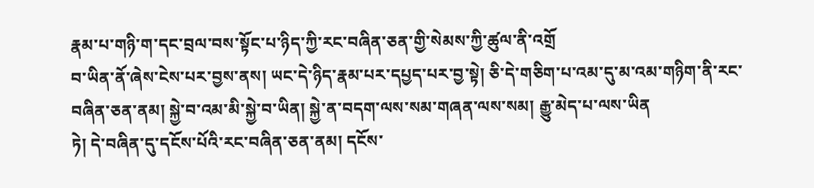རྣམ་པ་གཉི་ག་དང་བྲལ་བས་སྟོང་པ་ཉིད་ཀྱི་རང་བཞིན་ཅན་གྱི་སེམས་ཀྱི་ཚུལ་ནི་འགྲོ
བ་ཡིན་ནོ་ཞེས་ངེས་པར་བྱས་ནས། ཡང་དེ་ཉིད་རྣམ་པར་དཔྱད་པར་བྱ་སྟེ། ཅི་དེ་གཅིག་པ་འམ་དུ་མ་འམ་གཉིག་ནི་རང་བཞིན་ཅན་ནམ། སྐྱེ་བ་འམ་མི་སྐྱེ་བ་ཡིན། སྐྱེ་ན་བདག་ལས་སམ་གཞན་ལས་སམ། རྒྱུ་མེད་པ་ལས་ཡིན
ཏེ། དེ་བཞིན་དུ་དངོས་པོའི་རང་བཞིན་ཅན་ནམ། དངོས་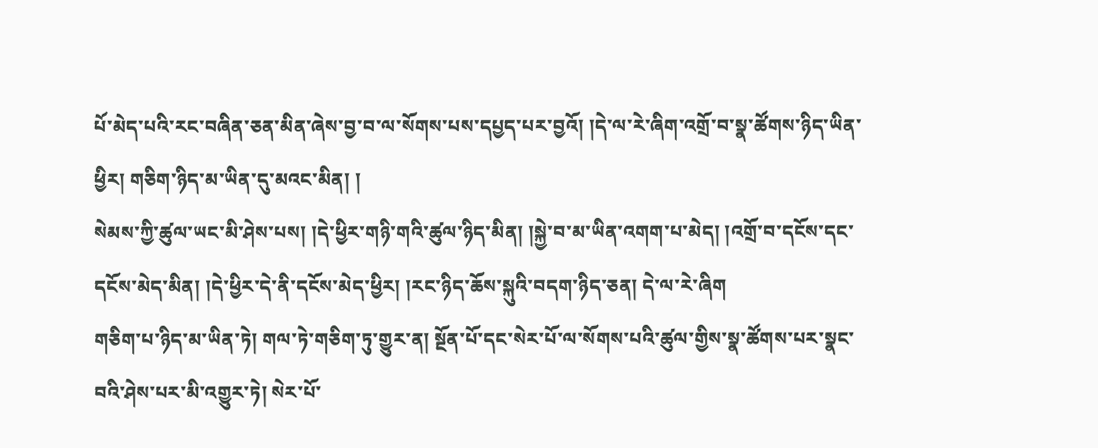པོ་མེད་པའི་རང་བཞིན་ཅན་མིན་ཞེས་བྱ་བ་ལ་སོགས་པས་དཔྱད་པར་བྱའོ། །དེ་ལ་རེ་ཞིག་འགྲོ་བ་སྣ་ཚོགས་ཉིད་ཡིན་ཕྱིར། གཅིག་ཉིད་མ་ཡིན་དུ་མའང་མིན། །
སེམས་ཀྱི་ཚུལ་ཡང་མི་ཤེས་པས། །དེ་ཕྱིར་གཉི་གའི་ཚུལ་ཉིད་མིན། །སྐྱེ་བ་མ་ཡིན་འགག་པ་མེད། །འགྲོ་བ་དངོས་དང་དངོས་མེད་མིན། །དེ་ཕྱིར་དེ་ནི་དངོས་མེད་ཕྱིར། །རང་ཉིད་ཆོས་སྐུའི་བདག་ཉིད་ཅན། དེ་ལ་རེ་ཞིག
གཅིག་པ་ཉིད་མ་ཡིན་ཏེ། གལ་ཏེ་གཅིག་ཏུ་གྱུར་ན། སྔོན་པོ་དང་སེར་པོ་ལ་སོགས་པའི་ཚུལ་གྱིས་སྣ་ཚོགས་པར་སྣང་བའི་ཤེས་པར་མི་འགྱུར་ཏེ། སེར་པོ་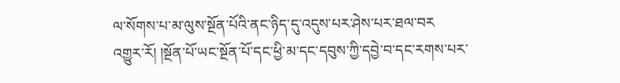ལ་སོགས་པ་མ་ལུས་སྔོན་པོའི་ནང་ཉིད་དུ་འདུས་པར་ཤེས་པར་ཐལ་བར
འགྱུར་རོ། །སྔོན་པོ་ཡང་སྔོན་པོ་དང་ཕྱི་མ་དང་དབུས་ཀྱི་དབྱེ་བ་དང་རགས་པར་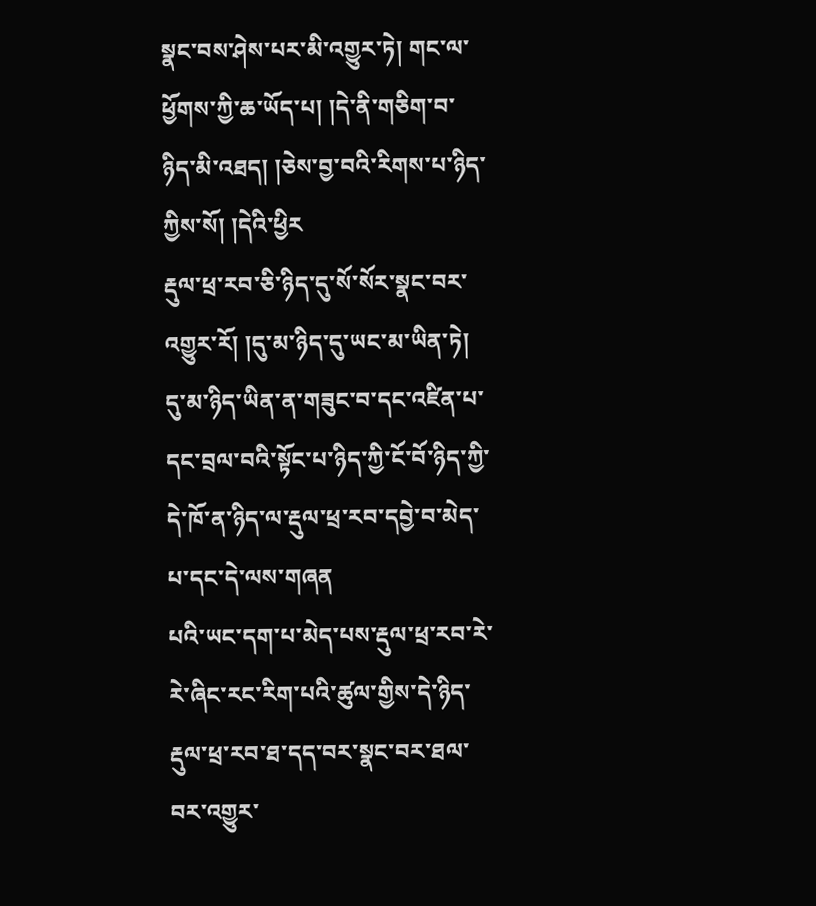སྣང་བས་ཤེས་པར་མི་འགྱུར་ཏེ། གང་ལ་ཕྱོགས་ཀྱི་ཆ་ཡོད་པ། །དེ་ནི་གཅིག་བ་ཉིད་མི་འཐད། །ཅེས་བྱ་བའི་རིགས་པ་ཉིད་ཀྱིས་སོ། །དེའི་ཕྱིར
རྡུལ་ཕྲ་རབ་ཅི་ཉིད་དུ་སོ་སོར་སྣང་བར་འགྱུར་རོ། །དུ་མ་ཉིད་དུ་ཡང་མ་ཡིན་ཏེ། དུ་མ་ཉིད་ཡིན་ན་གཟུང་བ་དང་འཛིན་པ་དང་བྲལ་བའི་སྟོང་པ་ཉིད་ཀྱི་ངོ་བོ་ཉིད་ཀྱི་དེ་ཁོ་ན་ཉིད་ལ་རྡུལ་ཕྲ་རབ་དབྱེ་བ་མེད་པ་དང་དེ་ལས་གཞན
པའི་ཡང་དག་པ་མེད་པས་རྡུལ་ཕྲ་རབ་རེ་རེ་ཞིང་རང་རིག་པའི་ཚུལ་གྱིས་དེ་ཉིད་རྡུལ་ཕྲ་རབ་ཐ་དད་བར་སྣང་བར་ཐལ་བར་འགྱུར་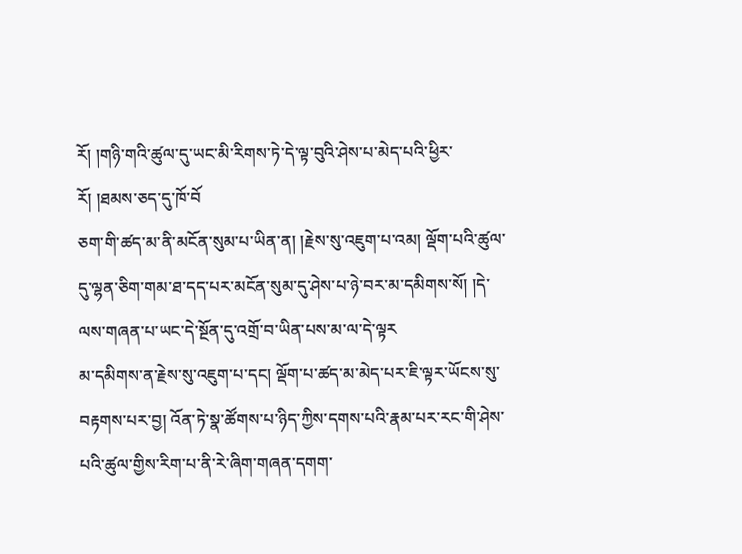རོ། །གཉི་གའི་ཚུལ་དུ་ཡང་མི་རིགས་ཏེ་དེ་ལྟ་བུའི་ཤེས་པ་མེད་པའི་ཕྱིར་རོ། །ཐམས་ཅད་དུ་ཁོ་བོ
ཅག་གི་ཚད་མ་ནི་མངོན་སུམ་པ་ཡིན་ན། །རྗེས་སུ་འཇུག་པ་འམ། ལྡོག་པའི་ཚུལ་དུ་ལྷན་ཅིག་གམ་ཐ་དད་པར་མངོན་སུམ་དུ་ཤེས་པ་ཉེ་བར་མ་དམིགས་སོ། །དེ་ལས་གཞན་པ་ཡང་དེ་སྔོན་དུ་འགྲོ་བ་ཡིན་པས་མ་ལ་དེ་ལྟར
མ་དམིགས་ན་རྗེས་སུ་འཇུག་པ་དང། ལྡོག་པ་ཚད་མ་མེད་པར་ཇི་ལྟར་ཡོངས་སུ་བརྟགས་པར་བྱ། འོན་ཏེ་སྣ་ཚོགས་པ་ཉིད་ཀྱིས་དགས་པའི་རྣམ་པར་རང་གི་ཤེས་པའི་ཚུལ་གྱིས་རིག་པ་ནི་རེ་ཞིག་གཞན་དགག་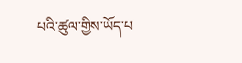པའི་ཚུལ་གྱིས་ཡོད་པ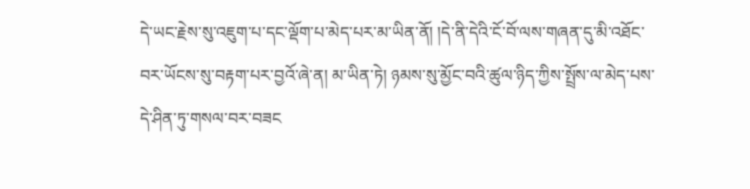དེ་ཡང་རྗེས་སུ་འཇུག་པ་དང་ལྡོག་པ་མེད་པར་མ་ཡིན་ནོ། །དེ་ནི་དེའི་ངོ་བོ་ལས་གཞན་དུ་མི་འཐོང་བར་ཡོངས་སུ་བརྟག་པར་བྱའོ་ཞེ་ན། མ་ཡིན་ཏེ། ཉམས་སུ་མྱོང་བའི་ཚུལ་ཉིད་ཀྱིས་སྤྲོས་ལ་མེད་པས་དེ་ཤིན་ཏུ་གསལ་བར་བཟང